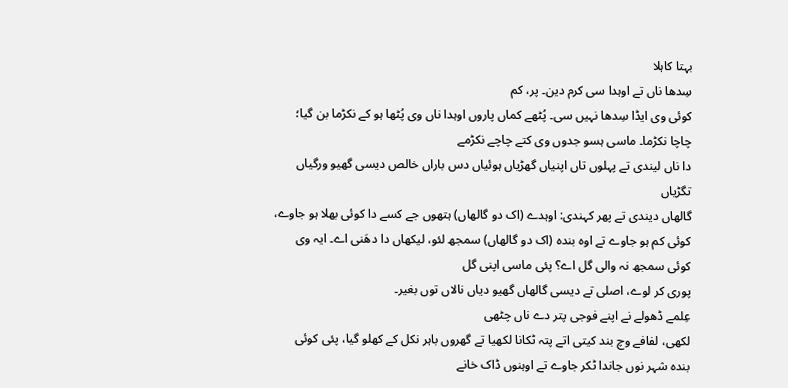بہتا کاہلا
سِدھا ناں تے اوہدا سی کرم دین۔ پر، کم
کوئی وی ایڈا سِدھا نہیں سی۔ پُٹھے کماں پاروں اوہدا ناں وی پُٹھا ہو کے نکڑما بن گیا؛
چاچا نکڑما۔ ماسی ہسو جدوں وی کتے چاچے نکڑمے
دا ناں لیندی تے پہلوں تاں اپنیاں گھڑیاں ہوئیاں دس باراں خالص دیسی گھیو ورگیاں تگڑیاں
گالھاں دیندی تے پھر کہندی: اوہدے (اک دو گالھاں) ہتھوں جے کسے دا کوئی بھلا ہو جاوے،
کوئی کم ہو جاوے تے اوہ بندہ (اک دو گالھاں) سمجھ لئو، لیکھاں دا دھَنی اے۔ ایہ وی کوئی سمجھ نہ والی گل اے؟ پئی ماسی اپنی گل
پوری کر لوے، اصلی تے دیسی گالھاں گھیو دیاں نالاں توں بغیر۔
عِلمے ڈھولے نے اپنے فوجی پتر دے ناں چٹھی
لکھی، لفافے وچ بند کیتی اتے پتہ ٹکانا لکھیا تے گھروں باہر نکل کے کھلو گیا، پئی کوئی
بندہ شہر نوں جاندا ٹکر جاوے تے اوہنوں ڈاک خانے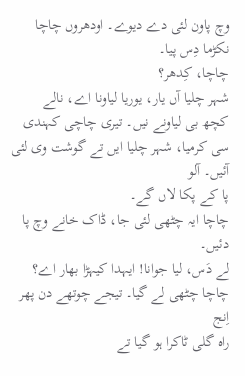وچ پاون لئی دے دیوے۔ اودھروں چاچا
نکڑما دِس پیا۔
چاچا، کِدھر؟
شہر چلیا آں یار، یوریا لیاونا اے، نالے
کچھ بی لیاونے نیں۔ تیری چاچی کہندی سی کرمیا، شہر چلیا ایں تے گوشت وی لئی آئیں۔ آلو
پا کے پکا لاں گے۔
چاچا ایہ چٹھی لئی جا، ڈاک خانے وچ پا
دئیں۔
لے دَس، لیا جوانا! ایہدا کیہڑا بھار اے؟
چاچا چٹھی لے گیا۔ تیجے چوتھے دن پھر اِنج
راہ گلی ٹاکرا ہو گیا تے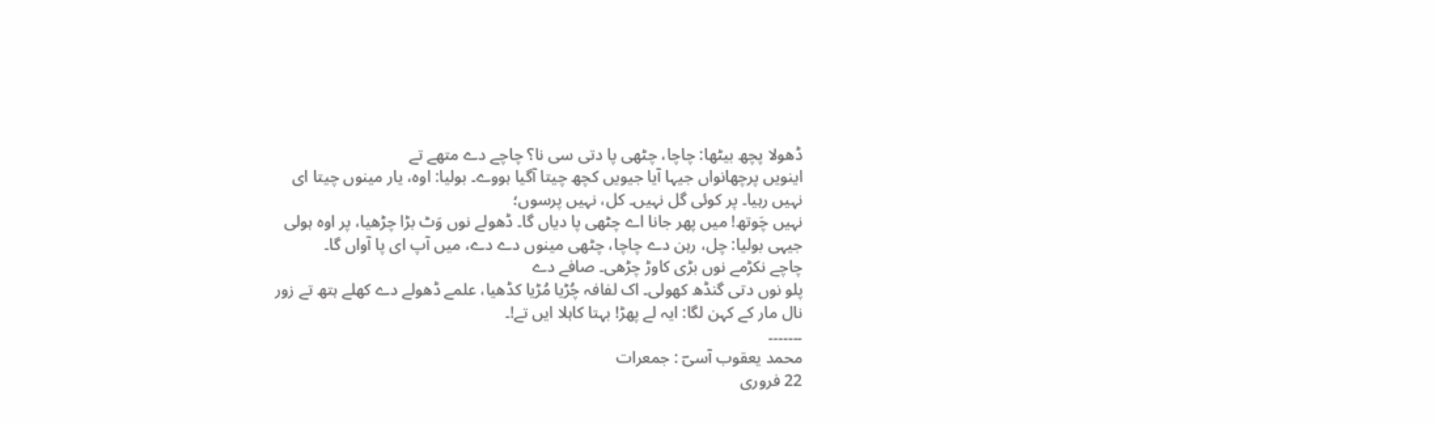ڈھولا پچھ بیٹھا: چاچا، چٹھی پا دتی سی نا؟ چاچے دے متھے تے
اینویں پرچھانواں جیہا آیا جیویں کچھ چیتا آگیا ہووے۔ بولیا: اوہ، یار مینوں چیتا ای
نہیں رہیا۔ پر کوئی گل نہیں۔ کل، نہیں پرسوں؛
نہیں چَوتھ! میں پھر جانا اے چٹھی پا دیاں گا۔ ڈھولے نوں وَٹ بڑا چڑھیا، پر اوہ ہولی
جیہی بولیا: چل، رہن دے چاچا، چٹھی مینوں دے دے، میں آپ ای پا آواں گا۔
چاچے نکڑمے نوں بڑی کاوڑ چڑھی۔ صافے دے
پلو نوں دتی گنڈھ کھولی۔ اک لفافہ چُڑیا مُڑیا کڈھیا، علمے ڈھولے دے کھلے ہتھ تے زور
نال مار کے کہن لگا: ایہ لے پھڑ! بہتا کاہلا ایں تے!۔
۔۔۔۔۔۔۔
محمد یعقوب آسیؔ : جمعرات
22 فروری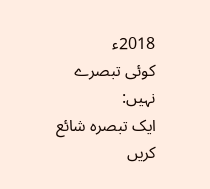2018ء
کوئی تبصرے نہیں:
ایک تبصرہ شائع کریں